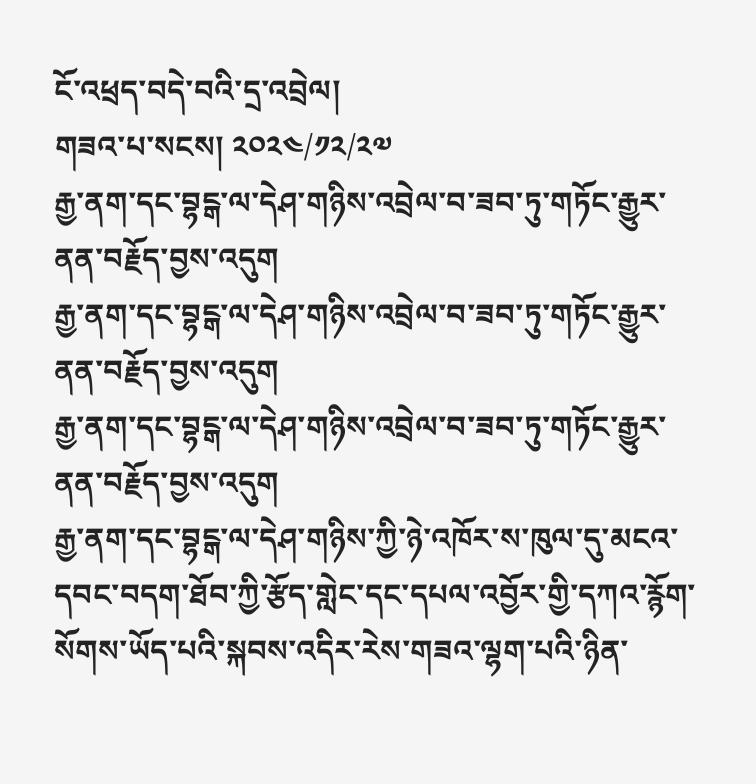ངོ་འཕྲད་བདེ་བའི་དྲ་འབྲེལ།
གཟའ་པ་སངས། ༢༠༢༤/༡༢/༢༧
རྒྱ་ནག་དང་བྷངྒ་ལ་དེཤ་གཉིས་འབྲེལ་བ་ཟབ་ཏུ་གཏོང་རྒྱུར་ནན་བརྗོད་བྱས་འདུག
རྒྱ་ནག་དང་བྷངྒ་ལ་དེཤ་གཉིས་འབྲེལ་བ་ཟབ་ཏུ་གཏོང་རྒྱུར་ནན་བརྗོད་བྱས་འདུག
རྒྱ་ནག་དང་བྷངྒ་ལ་དེཤ་གཉིས་འབྲེལ་བ་ཟབ་ཏུ་གཏོང་རྒྱུར་ནན་བརྗོད་བྱས་འདུག
རྒྱ་ནག་དང་བྷངྒ་ལ་དེཤ་གཉིས་ཀྱི་ཉེ་འཁོར་ས་ཁུལ་དུ་མངའ་དབང་བདག་ཐོབ་ཀྱི་རྩོད་གླེང་དང་དཔལ་འབྱོར་གྱི་དཀའ་རྙོག་སོགས་ཡོད་པའི་སྐབས་འདིར་རེས་གཟའ་ལྷག་པའི་ཉིན་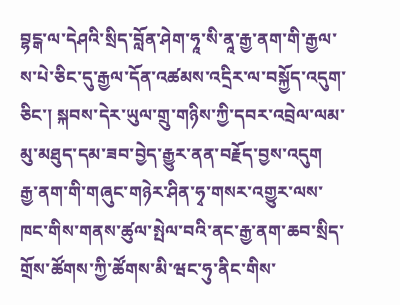བྷངྒ་ལ་དེཤའི་སྲིད་བློན་ཤེག་ཧཱ་སི་ནཱ་རྒྱ་ནག་གི་རྒྱལ་ས་པེ་ཅིང་དུ་རྒྱལ་དོན་འཚམས་འདྲིར་ལ་བསྐྱོད་འདུག་ཅིང་། སྐབས་དེར་ཡུལ་གྲུ་གཉིས་ཀྱི་དབར་འབྲེལ་ལམ་མུ་མཐུད་དམ་ཟབ་བྱེད་རྒྱུར་ནན་བརྗོད་བྱས་འདུག
རྒྱ་ནག་གི་གཞུང་གཉེར་ཤིན་ཧྭ་གསར་འགྱུར་ལས་ཁང་གིས་གནས་ཚུལ་སྤེལ་བའི་ནང་རྒྱ་ནག་ཆབ་སྲིད་གྲོས་ཚོགས་ཀྱི་ཚོགས་མི་ཝང་ཧུ་ནིང་གིས་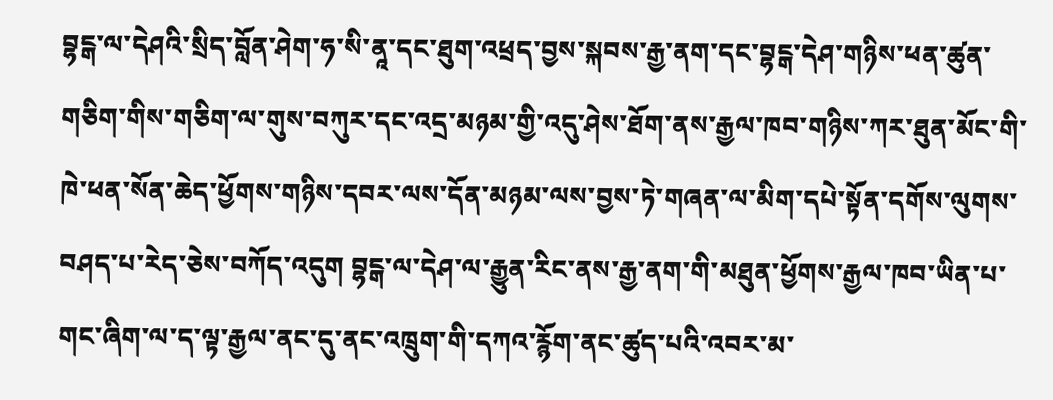བྷངྒ་ལ་དེཤའི་སྲིད་བློན་ཤེག་ཧ་སི་ནཱ་དང་ཐུག་འཕྲད་བྱས་སྐབས་རྒྱ་ནག་དང་བྷངྒ་དེཤ་གཉིས་ཕན་ཚུན་གཅིག་གིས་གཅིག་ལ་གུས་བཀུར་དང་འདྲ་མཉམ་གྱི་འདུ་ཤེས་ཐོག་ནས་རྒྱལ་ཁབ་གཉིས་ཀར་ཐུན་མོང་གི་ཁེ་ཕན་སོན་ཆེད་ཕྱོགས་གཉིས་དབར་ལས་དོན་མཉམ་ལས་བྱས་ཏེ་གཞན་ལ་མིག་དཔེ་སྟོན་དགོས་ལུགས་བཤད་པ་རེད་ཅེས་བཀོད་འདུག བྷངྒ་ལ་དེཤ་ལ་རྒྱུན་རིང་ནས་རྒྱ་ནག་གི་མཐུན་ཕྱོགས་རྒྱལ་ཁབ་ཡིན་པ་གང་ཞིག་ལ་ད་ལྟ་རྒྱལ་ནང་དུ་ནང་འཁྲུག་གི་དཀའ་རྙོག་ནང་ཚུད་པའི་འབར་མ་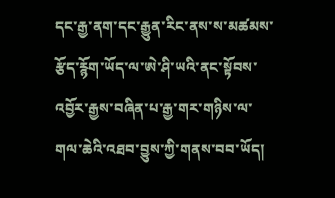དང་རྒྱ་ནག་དང་རྒྱུན་རིང་ནས་ས་མཚམས་རྩོད་རྙོག་ཡོད་ལ་ཨེ་ཤི་ཡའི་ནང་སྟོབས་འབྱོར་རྒྱས་བཞིན་པ་རྒྱ་གར་གཉིས་ལ་གལ་ཆེའི་འཐབ་བྱུས་ཀྱི་གནས་བབ་ཡོད།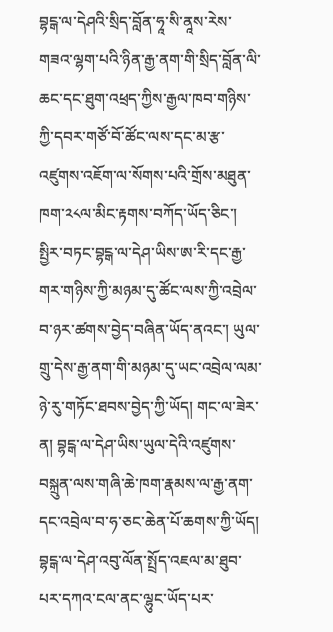བྷངྒ་ལ་དེཤའི་སྲིད་བློན་ཧཱ་སི་ནཱས་རེས་གཟའ་ལྷག་པའི་ཉིན་རྒྱ་ནག་གི་སྲིད་བློན་ལི་ཆང་དང་ཐུག་འཕྲད་ཀྱིས་རྒྱལ་ཁབ་གཉིས་ཀྱི་དབར་གཙོ་བོ་ཚོང་ལས་དང་མ་རྩ་འཛུགས་འཇོག་ལ་སོགས་པའི་གྲོས་མཐུན་ཁག་༢༨ལ་མིང་རྟགས་བཀོད་ཡོད་ཅིང་། སྤྱིར་བཏང་བྷངྒ་ལ་དེཤ་ཡིས་ཨ་རི་དང་རྒྱ་གར་གཉིས་ཀྱི་མཉམ་དུ་ཚོང་ལས་ཀྱི་འབྲེལ་བ་ཉར་ཚགས་བྱེད་བཞིན་ཡོད་ནའང་། ཡུལ་གྲུ་དེས་རྒྱ་ནག་གི་མཉམ་དུ་ཡང་འབྲེལ་ལམ་ཉེ་རུ་གཏོང་ཐབས་བྱེད་ཀྱི་ཡོད། གང་ལ་ཟེར་ན། བྷངྒ་ལ་དེཤ་ཡིས་ཡུལ་དེའི་འཛུགས་བསྐྲུན་ལས་གཞི་ཆེ་ཁག་རྣམས་ལ་རྒྱ་ནག་དང་འབྲེལ་བ་ཧ་ཅང་ཆེན་པོ་ཆགས་ཀྱི་ཡོད། བྷངྒ་ལ་དེཤ་འབུ་ལོན་སྤྲོད་འཇལ་མ་ཐུབ་པར་དཀའ་ངལ་ནང་ལྷུང་ཡོད་པར་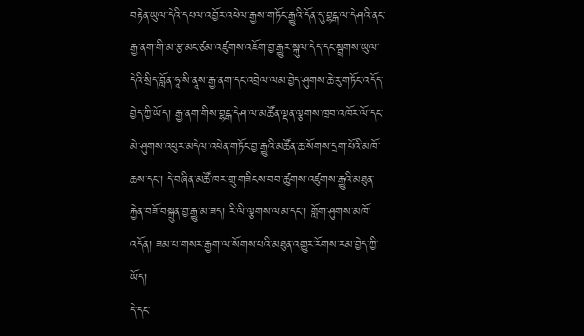བརྟེན་ཡུལ་དེའི་དཔལ་འབྱོར་འཕེལ་རྒྱས་གཏོང་རྒྱུའི་དོན་དུ་བྷངྒ་ལ་དེཤའི་ནང་རྒྱ་ནག་གི་མ་རྩ་མང་ཙམ་འཛུགས་འཇོག་བྱ་རྒྱུར་སྐུལ་དེད་དང་སྦྲགས་ཡུལ་དེའི་སྲིད་བློན་ཧཱ་སི་ནཱས་རྒྱ་ནག་དང་འབྲེལ་ལམ་བྱེད་ཤུགས་ཆེ་རུ་གཏོང་འདོད་བྱེད་ཀྱི་ཡོད། རྒྱ་ནག་གིས་བྷངྒ་དེཤ་ལ་མཚོན་ལྡན་ལྕགས་ཁྲབ་འཁོར་ལོ་དང་མེ་ཤུགས་འཕུར་མདེལ་འཕེན་གཏོང་བྱ་རྒྱུའི་མཚོན་ཆ་སོགས་དྲག་པོའི་མཁོ་ཆས་དང་། དེ་བཞིན་མཚོ་ཁར་གྲུ་གཟིངས་བབ་ཚུགས་འཛུགས་རྒྱུའི་མཐུན་རྐྱེན་བཟོ་བསྐྲུན་བྱ་རྒྱུ་མ་ཟད། རི་ལི་ལྕགས་ལམ་དང་། གློག་ཤུགས་མཁོ་འདོན། ཟམ་པ་གསར་རྒྱག་ལ་སོགས་པའི་མཐུན་འགྱུར་རོགས་རམ་བྱེད་ཀྱི་ཡོད།
དེ་དང་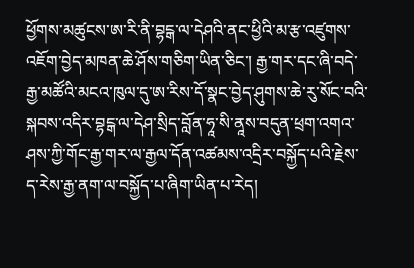ཕྱོགས་མཚུངས་ཨ་རི་ནི་བྷངྒ་ལ་དེཤའི་ནང་ཕྱིའི་མ་རྩ་འཛུགས་འཇོག་བྱེད་མཁན་ཆེ་ཤོས་གཅིག་ཡིན་ཅིང་། རྒྱ་གར་དང་ཞི་བདེ་རྒྱ་མཚོའི་མངའ་ཁུལ་དུ་ཨ་རིས་དོ་སྣང་བྱེད་ཤུགས་ཆེ་རུ་སོང་བའི་སྐབས་འདིར་བྷངྒ་ལ་དེཤ་སྲིད་བློན་ཧཱ་སི་ནཱས་བདུན་ཕྲག་འགའ་ཤས་ཀྱི་གོང་རྒྱ་གར་ལ་རྒྱལ་དོན་འཚམས་འདྲིར་བསྐྱོད་པའི་རྗེས་ད་རེས་རྒྱ་ནག་ལ་བསྐྱོད་པ་ཞིག་ཡིན་པ་རེད།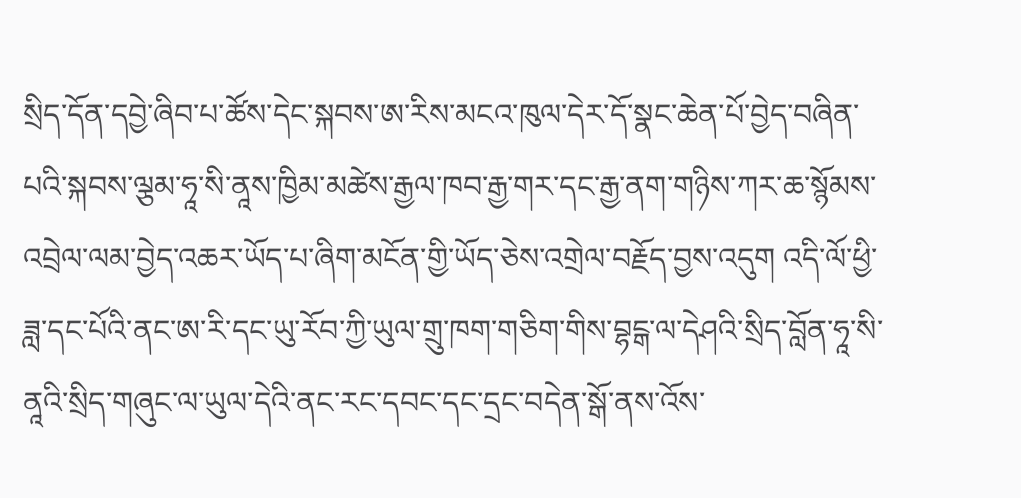སྲིད་དོན་དབྱེ་ཞིབ་པ་ཚོས་དེང་སྐབས་ཨ་རིས་མངའ་ཁུལ་དེར་དོ་སྣང་ཆེན་པོ་བྱེད་བཞིན་པའི་སྐབས་ལྕམ་ཧཱ་སི་ནཱས་ཁྱིམ་མཚེས་རྒྱལ་ཁབ་རྒྱ་གར་དང་རྒྱ་ནག་གཉིས་ཀར་ཆ་སྙོམས་འབྲེལ་ལམ་བྱེད་འཆར་ཡོད་པ་ཞིག་མངོན་གྱི་ཡོད་ཅེས་འགྲེལ་བརྗོད་བྱས་འདུག འདི་ལོ་ཕྱི་ཟླ་དང་པོའི་ནང་ཨ་རི་དང་ཡུ་རོབ་ཀྱི་ཡུལ་གྲུ་ཁག་གཅིག་གིས་བྷངྒ་ལ་དེཤའི་སྲིད་བློན་ཧཱ་སི་ནཱའི་སྲིད་གཞུང་ལ་ཡུལ་དེའི་ནང་རང་དབང་དང་དྲང་བདེན་སྒོ་ནས་འོས་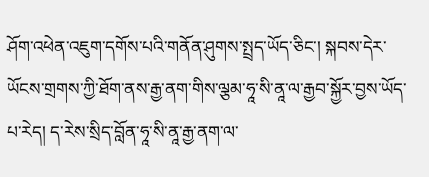ཤོག་འཕེན་འཇུག་དགོས་པའི་གནོན་ཤུགས་སྤྲད་ཡོད་ཅིང་། སྐབས་དེར་ཡོངས་གྲགས་ཀྱི་ཐོག་ནས་རྒྱ་ནག་གིས་ལྕམ་ཧཱ་སི་ནཱ་ལ་རྒྱབ་སྐྱོར་བྱས་ཡོད་པ་རེད། ད་རེས་སྲིད་བློན་ཧཱ་སི་ནཱ་རྒྱ་ནག་ལ་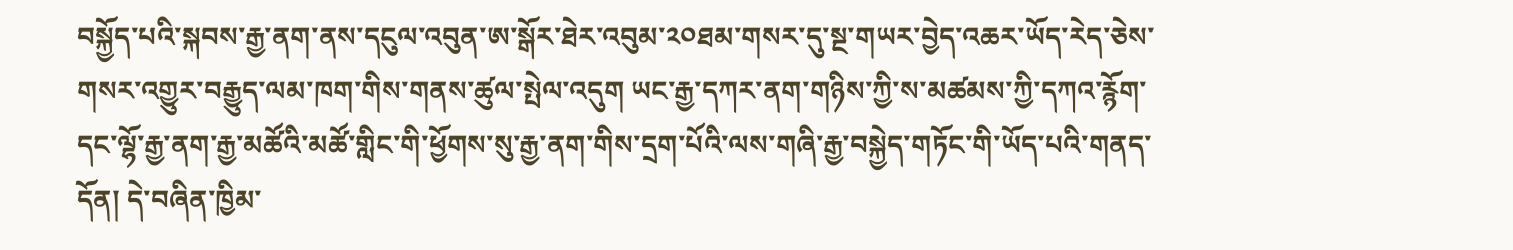བསྐྱོད་པའི་སྐབས་རྒྱ་ནག་ནས་དངུལ་འབུན་ཨ་སྒོར་ཐེར་འབུམ་༢༠ཐམ་གསར་དུ་སྔ་གཡར་བྱེད་འཆར་ཡོད་རེད་ཅེས་གསར་འགྱུར་བརྒྱུད་ལམ་ཁག་གིས་གནས་ཚུལ་སྤེལ་འདུག ཡང་རྒྱ་དཀར་ནག་གཉིས་ཀྱི་ས་མཚམས་ཀྱི་དཀའ་རྙོག་དང་ལྷོ་རྒྱ་ནག་རྒྱ་མཚོའི་མཚོ་གླིང་གི་ཕྱོགས་སུ་རྒྱ་ནག་གིས་དྲག་པོའི་ལས་གཞི་རྒྱ་བསྐྱེད་གཏོང་གི་ཡོད་པའི་གནད་དོན། དེ་བཞིན་ཁྱིམ་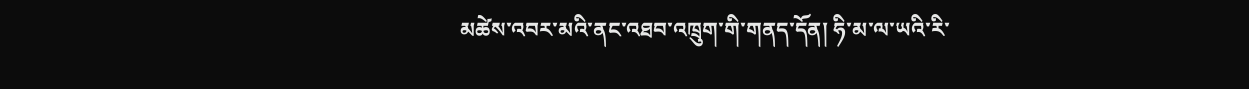མཚེས་འབར་མའི་ནང་འཐབ་འཁྲུག་གི་གནད་དོན། ཧི་མ་ལ་ཡའི་རི་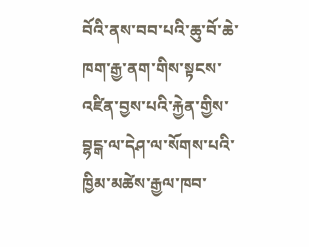བོའི་ནས་བབ་པའི་ཆུ་བོ་ཆེ་ཁག་རྒྱ་ནག་གིས་སྟངས་འཛིན་བྱས་པའི་རྐྱེན་གྱིས་བྷངྒ་ལ་དེཤ་ལ་སོགས་པའི་ཁྱིམ་མཚེས་རྒྱལ་ཁབ་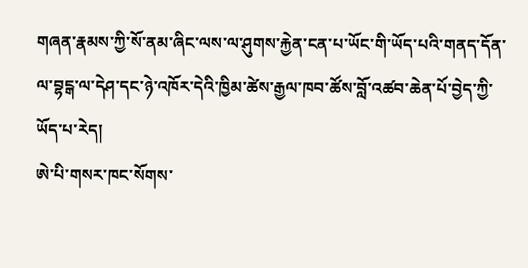གཞན་རྣམས་ཀྱི་སོ་ནམ་ཞིང་ལས་ལ་ཤུགས་རྐྱེན་ངན་པ་ཡོང་གི་ཡོད་པའི་གནད་དོན་ལ་བྷངྒ་ལ་དེཤ་དང་ཉེ་འཁོར་དེའི་ཁྱིམ་ཚེས་རྒྱལ་ཁབ་ཚོས་བློ་འཚབ་ཆེན་པོ་བྱེད་ཀྱི་ཡོད་པ་རེད།
ཨེ་པི་གསར་ཁང་སོགས་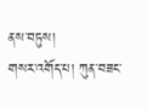ནས་བཏུས།
གསར་འགོད་པ། ཀུན་བཟང་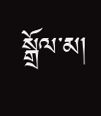སྒྲོལ་མ།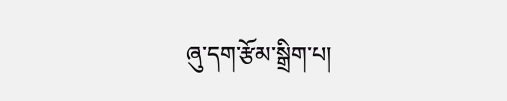ཞུ་དག་རྩོམ་སྒྲིག་པ།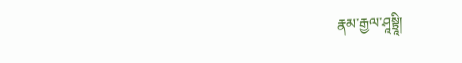རྣམ་རྒྱལ་ཤཱསྟྲཱི།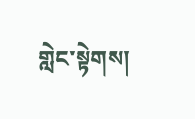གླེང་སྟེགས།